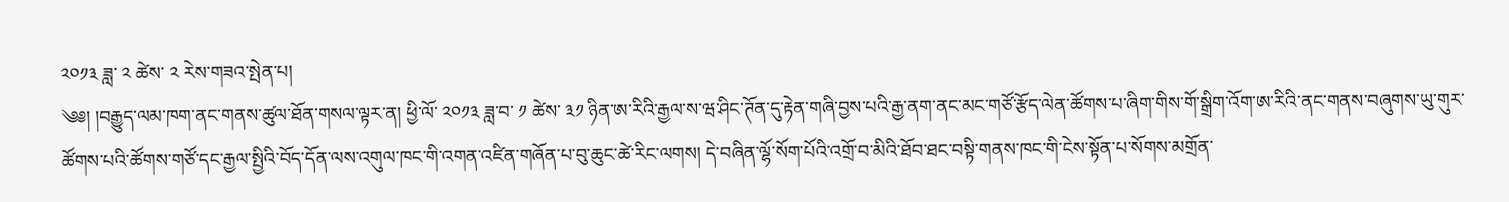༢༠༡༣ ཟླ་ ༢ ཚེས་ ༢ རེས་གཟའ་སྤེན་པ།
༄༅། །བརྒྱུད་ལམ་ཁག་ནང་གནས་ཚུལ་ཐོན་གསལ་ལྟར་ན། ཕྱི་ལོ་ ༢༠༡༣ ཟླ་བ་ ༡ ཚེས་ ༣༡ ཉིན་ཨ་རིའི་རྒྱལ་ས་ཝ་ཤིང་ཊོན་དུ་རྟེན་གཞི་བྱས་པའི་རྒྱ་ནག་ནང་མང་གཙོ་རྩོད་ལེན་ཚོགས་པ་ཞིག་གིས་གོ་སྒྲིག་འོག་ཨ་རིའི་ནང་གནས་བཞུགས་ཡུ་གུར་ཚོགས་པའི་ཚོགས་གཙོ་དང་རྒྱལ་སྤྱིའི་བོད་དོན་ལས་འགུལ་ཁང་གི་འགན་འཛིན་གཞོན་པ་བུ་ཆུང་ཚེ་རིང་ལགས། དེ་བཞིན་ལྷོ་སོག་པོའི་འགྲོ་བ་མིའི་ཐོབ་ཐང་བསྟི་གནས་ཁང་གི་ངེས་སྟོན་པ་སོགས་མགྲོན་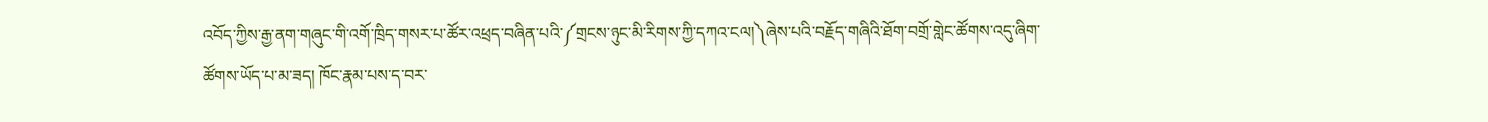འབོད་ཀྱིས་རྒྱ་ནག་གཞུང་གི་འགོ་ཁྲིད་གསར་པ་ཚོར་འཕྲད་བཞིན་པའི་༼གྲངས་ཉུང་མི་རིགས་ཀྱི་དཀའ་ངལ།༽ཞེས་པའི་བརྗོད་གཞིའི་ཐོག་བགྲོ་གླེང་ཚོགས་འདུ་ཞིག་ཚོགས་ཡོད་པ་མ་ཟད། ཁོང་རྣམ་པས་ད་བར་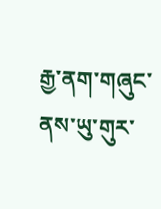རྒྱ་ནག་གཞུང་ནས་ཡུ་གུར་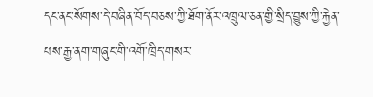དང་ནང་སོགས་དེ་བཞིན་བོད་བཅས་ཀྱི་ཐོག་ནོར་འཁྲུལ་ཅན་གྱི་སྲིད་བྱུས་ཀྱི་རྐྱེན་པས་རྒྱ་ནག་གཞུང་གི་འགོ་ཁྲིད་གསར་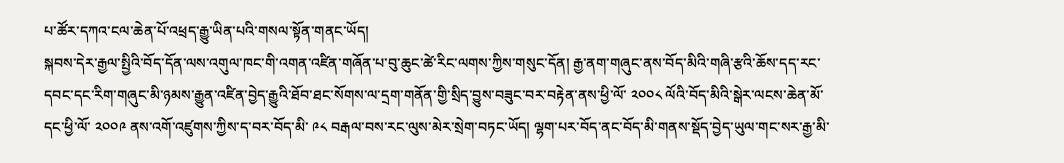པ་ཚོར་དཀའ་ངལ་ཆེན་པོ་འཕྲད་རྒྱུ་ཡིན་པའི་གསལ་སྟོན་གནང་ཡོད།
སྐབས་དེར་རྒྱལ་སྤྱིའི་བོད་དོན་ལས་འགུལ་ཁང་གི་འགན་འཛིན་གཞོན་པ་བུ་ཆུང་ཚེ་རིང་ལགས་ཀྱིས་གསུང་དོན། རྒྱ་ནག་གཞུང་ནས་བོད་མིའི་གཞི་རྩའི་ཆོས་དད་རང་དབང་དང་རིག་གཞུང་མི་ཉམས་རྒྱུན་འཛིན་བྱེད་རྒྱུའི་ཐོབ་ཐང་སོགས་ལ་དྲག་གནོན་གྱི་སྲིད་བྱུས་བཟུང་བར་བརྟེན་ནས་ཕྱི་ལོ་ ༢༠༠༨ ལོའི་བོད་མིའི་སྒེར་ལངས་ཆེན་མོ་དང་ཕྱི་ལོ་ ༢༠༠༩ ནས་འགོ་འཛུགས་ཀྱིས་ད་བར་བོད་མི་ ༩༨ བརྒལ་བས་རང་ལུས་མེར་སྲེག་བཏང་ཡོད། ལྷག་པར་བོད་ནང་བོད་མི་གནས་སྡོད་བྱེད་ཡུལ་གང་སར་རྒྱ་མི་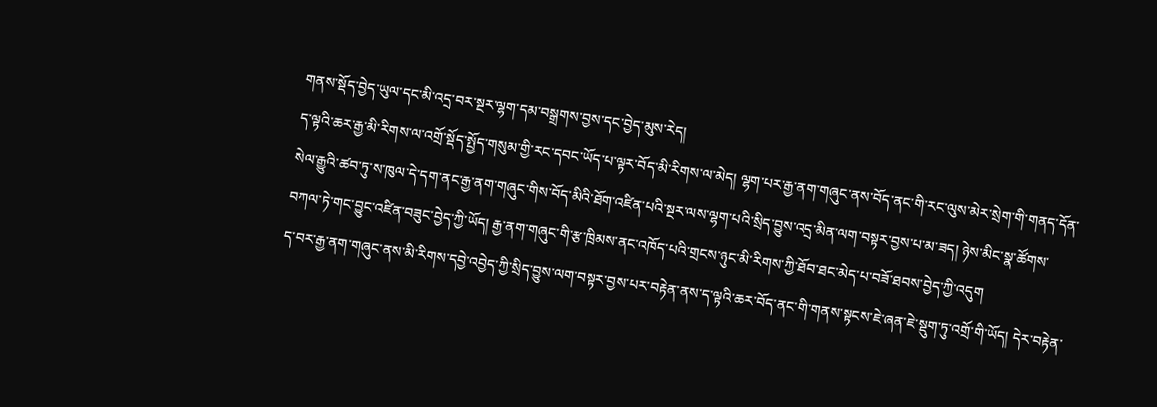གནས་སྡོད་བྱེད་ཡུལ་དང་མི་འདྲ་བར་སྔར་ལྷག་དམ་བསྒྲགས་བྱས་དང་བྱེད་མུས་རེད།
ད་ལྟའི་ཆར་རྒྱ་མི་རིགས་ལ་འགྲོ་སྡོད་སྤྱོད་གསུམ་གྱི་རང་དབང་ཡོད་པ་ལྟར་བོད་མི་རིགས་ལ་མེད། ལྷག་པར་རྒྱ་ནག་གཞུང་ནས་བོད་ནང་གི་རང་ལུས་མེར་སྲེག་གི་གནད་དོན་སེལ་རྒྱུའི་ཚབ་ཏུ་ས་ཁུལ་དེ་དག་ནང་རྒྱ་ནག་གཞུང་གིས་བོད་མིའི་ཐོག་འཛིན་པའི་སྔར་ལས་ལྷག་པའི་སྲིད་བྱུས་འདྲ་མིན་ལག་བསྟར་བྱས་པ་མ་ཟད། ཉེས་མིང་སྣ་ཚོགས་བཀལ་ཏེ་གང་བྱུང་འཛིན་བཟུང་བྱེད་ཀྱི་ཡོད། རྒྱ་ནག་གཞུང་གི་རྩ་ཁྲིམས་ནང་འཁོད་པའི་གྲངས་ཉུང་མི་རིགས་ཀྱི་ཐོབ་ཐང་མེད་པ་བཟོ་ཐབས་བྱེད་ཀྱི་འདུག
ད་བར་རྒྱ་ནག་གཞུང་ནས་མི་རིགས་དབྱེ་འབྱེད་ཀྱི་སྲིད་བྱུས་ལག་བསྟར་བྱས་པར་བརྟེན་ནས་ད་ལྟའི་ཆར་བོད་ནང་གི་གནས་སྟངས་ཇེ་ཞན་ཇེ་སྡུག་ཏུ་འགྲོ་གི་ཡོད། དེར་བརྟེན་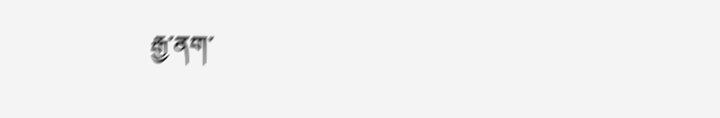རྒྱ་ནག་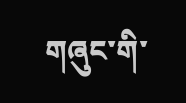གཞུང་གི་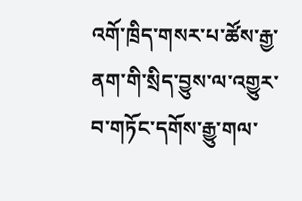འགོ་ཁྲིད་གསར་པ་ཚོས་རྒྱ་ནག་གི་སྲིད་བྱུས་ལ་འགྱུར་བ་གཏོང་དགོས་རྒྱུ་གལ་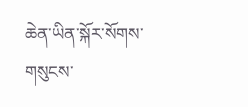ཆེན་ཡིན་སྐོར་སོགས་གསུངས་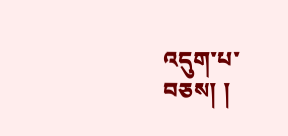འདུག་པ་བཅས། །